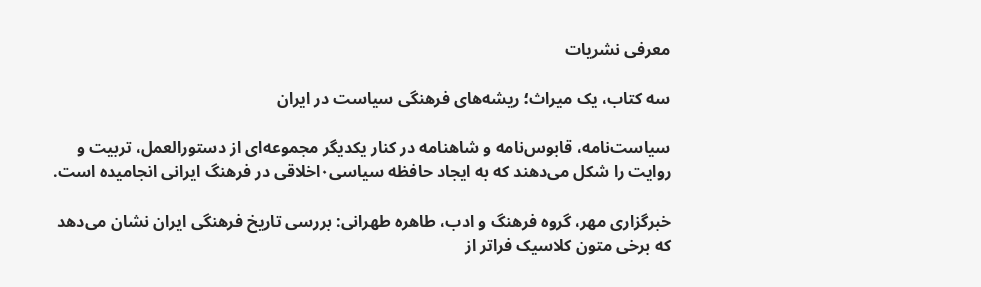معرفی نشریات

سه کتاب، یک میراث؛ ریشه‌های فرهنگی سیاست در ایران

سیاست‌نامه، قابوس‌نامه و شاهنامه در کنار یکدیگر مجموعه‌ای از دستورالعمل، تربیت و روایت را شکل می‌دهند که به ایجاد حافظه سیاسی۰اخلاقی در فرهنگ ایرانی انجامیده است.

خبرگزاری مهر، گروه فرهنگ و ادب، طاهره طهرانی: بررسی تاریخ فرهنگی ایران نشان می‌دهد که برخی متون کلاسیک فراتر از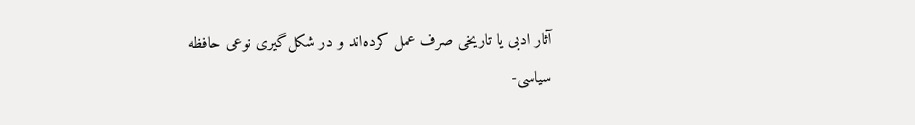آثار ادبی یا تاریخی صرف عمل کرده‌اند و در شکل‌گیری نوعی حافظه سیاسی-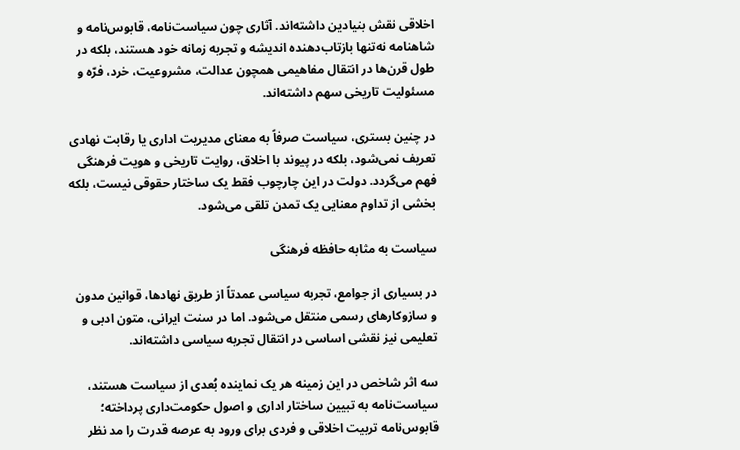اخلاقی نقش بنیادین داشته‌اند. آثاری چون سیاست‌نامه، قابوس‌نامه و شاهنامه نه‌تنها بازتاب‌دهنده اندیشه و تجربه زمانه خود هستند، بلکه در طول قرن‌ها در انتقال مفاهیمی همچون عدالت، مشروعیت، خرد، فرّه و مسئولیت تاریخی سهم داشته‌اند.

در چنین بستری، سیاست صرفاً به معنای مدیریت اداری یا رقابت نهادی تعریف نمی‌شود، بلکه در پیوند با اخلاق، روایت تاریخی و هویت فرهنگی فهم می‌گردد. دولت در این چارچوب فقط یک ساختار حقوقی نیست، بلکه بخشی از تداوم معنایی یک تمدن تلقی می‌شود.

سیاست به مثابه حافظه فرهنگی

در بسیاری از جوامع، تجربه سیاسی عمدتاً از طریق نهادها، قوانین مدون و سازوکارهای رسمی منتقل می‌شود. اما در سنت ایرانی، متون ادبی و تعلیمی نیز نقشی اساسی در انتقال تجربه سیاسی داشته‌اند.

سه اثر شاخص در این زمینه هر یک نماینده بُعدی از سیاست هستند، سیاست‌نامه به تبیین ساختار اداری و اصول حکومت‌داری پرداخته؛ قابوس‌نامه تربیت اخلاقی و فردی برای ورود به عرصه قدرت را مد نظر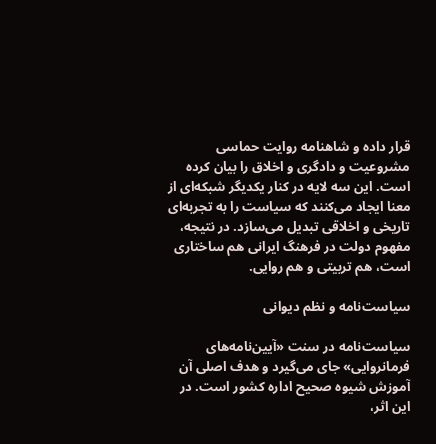قرار داده و شاهنامه روایت حماسی مشروعیت و دادگری و اخلاق را بیان کرده است. این سه لایه در کنار یکدیگر شبکه‌ای از معنا ایجاد می‌کنند که سیاست را به تجربه‌ای تاریخی و اخلاقی تبدیل می‌سازد. در نتیجه، مفهوم دولت در فرهنگ ایرانی هم ساختاری است، هم تربیتی و هم روایی.

سیاست‌نامه و نظم دیوانی

سیاست‌نامه در سنت «آیین‌نامه‌های فرمانروایی» جای می‌گیرد و هدف اصلی آن آموزش شیوه صحیح اداره کشور است. در این اثر،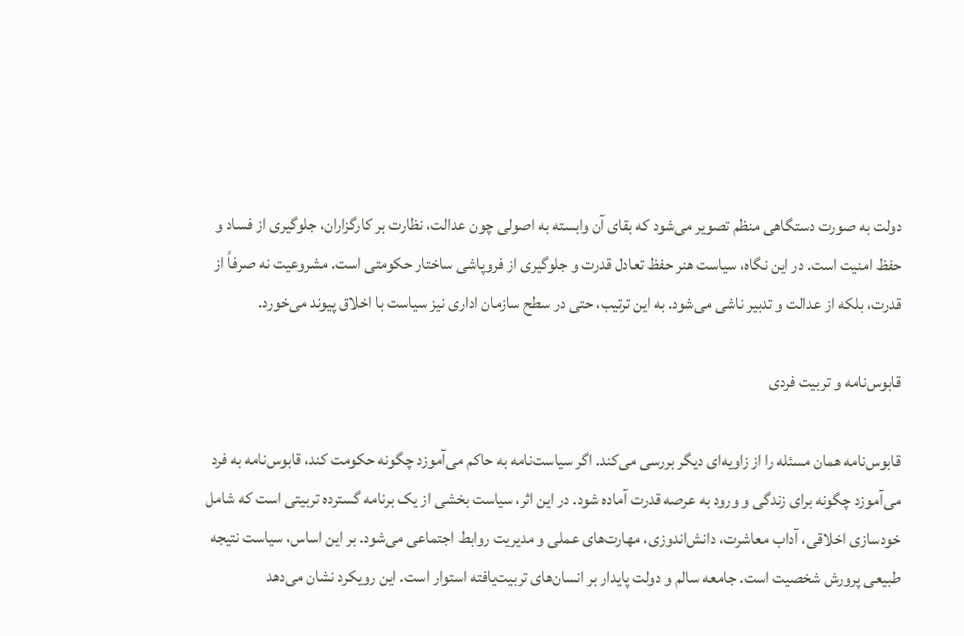دولت به صورت دستگاهی منظم تصویر می‌شود که بقای آن وابسته به اصولی چون عدالت، نظارت بر کارگزاران، جلوگیری از فساد و حفظ امنیت است. در این نگاه، سیاست هنر حفظ تعادل قدرت و جلوگیری از فروپاشی ساختار حکومتی است. مشروعیت نه صرفاً از قدرت، بلکه از عدالت و تدبیر ناشی می‌شود. به این ترتیب، حتی در سطح سازمان اداری نیز سیاست با اخلاق پیوند می‌خورد.

قابوس‌نامه و تربیت فردی

قابوس‌نامه همان مسئله را از زاویه‌ای دیگر بررسی می‌کند. اگر سیاست‌نامه به حاکم می‌آموزد چگونه حکومت کند، قابوس‌نامه به فرد می‌آموزد چگونه برای زندگی و ورود به عرصه قدرت آماده شود. در این اثر، سیاست بخشی از یک برنامه گسترده تربیتی است که شامل خودسازی اخلاقی، آداب معاشرت، دانش‌اندوزی، مهارت‌های عملی و مدیریت روابط اجتماعی می‌شود. بر این اساس، سیاست نتیجه طبیعی پرورش شخصیت است. جامعه سالم و دولت پایدار بر انسان‌های تربیت‌یافته استوار است. این رویکرد نشان می‌دهد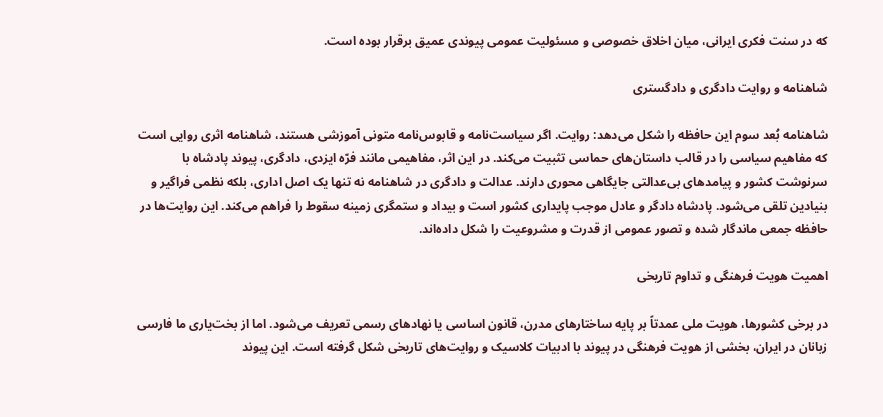که در سنت فکری ایرانی، میان اخلاق خصوصی و مسئولیت عمومی پیوندی عمیق برقرار بوده است.

شاهنامه و روایت دادگری و دادگستری

شاهنامه بُعد سوم این حافظه را شکل می‌دهد: روایت. اگر سیاست‌نامه و قابوس‌نامه متونی آموزشی هستند، شاهنامه اثری روایی است که مفاهیم سیاسی را در قالب داستان‌های حماسی تثبیت می‌کند. در این اثر، مفاهیمی مانند فرّه ایزدی، دادگری، پیوند پادشاه با سرنوشت کشور و پیامدهای بی‌عدالتی جایگاهی محوری دارند. عدالت و دادگری در شاهنامه نه تنها یک اصل اداری، بلکه نظمی فراگیر و بنیادین تلقی می‌شود. پادشاه دادگر و عادل موجب پایداری کشور است و بیداد و ستمگری زمینه سقوط را فراهم می‌کند. این روایت‌ها در حافظه جمعی ماندگار شده و تصور عمومی از قدرت و مشروعیت را شکل داده‌اند.

اهمیت هویت فرهنگی و تداوم تاریخی

در برخی کشورها، هویت ملی عمدتاً بر پایه ساختارهای مدرن، قانون اساسی یا نهادهای رسمی تعریف می‌شود. اما از بخت‌یاری ما فارسی زبانان در ایران، بخشی از هویت فرهنگی در پیوند با ادبیات کلاسیک و روایت‌های تاریخی شکل گرفته است. این پیوند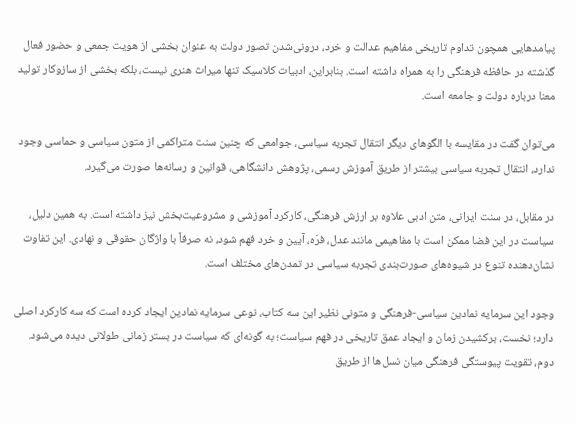پیامدهایی همچون تداوم تاریخی مفاهیم عدالت و خرد، درونی‌شدن تصور دولت به عنوان بخشی از هویت جمعی و حضور فعال گذشته در حافظه فرهنگی را به همراه داشته است. بنابراین، ادبیات کلاسیک تنها میراث هنری نیست، بلکه بخشی از سازوکار تولید معنا درباره دولت و جامعه است.

می‌توان گفت در مقایسه با الگوهای دیگر انتقال تجربه سیاسی، جوامعی که چنین سنت متراکمی از متون سیاسی و حماسی وجود ندارد، انتقال تجربه سیاسی بیشتر از طریق آموزش رسمی، پژوهش دانشگاهی، قوانین و رسانه‌ها صورت می‌گیرد.

در مقابل، در سنت ایرانی، متن ادبی علاوه بر ارزش فرهنگی، کارکرد آموزشی و مشروعیت‌بخش نیز داشته است. به همین دلیل، سیاست در این فضا ممکن است با مفاهیمی مانند عدل، فرّه، آیین و خرد فهم شود، نه صرفاً با واژگان حقوقی و نهادی. این تفاوت نشان‌دهنده تنوع در شیوه‌های صورت‌بندی تجربه سیاسی در تمدن‌های مختلف است.

وجود این سرمایه نمادین سیاسی-فرهنگی و متونی نظیر این سه کتاب، نوعی سرمایه نمادین ایجاد کرده است که سه کارکرد اصلی دارد؛ نخست، برکشیدن زمان و ایجاد عمق تاریخی در فهم سیاست؛ به گونه‌ای که سیاست در بستر زمانی طولانی دیده می‌شود. دوم، تقویت پیوستگی فرهنگی میان نسل‌ها از طریق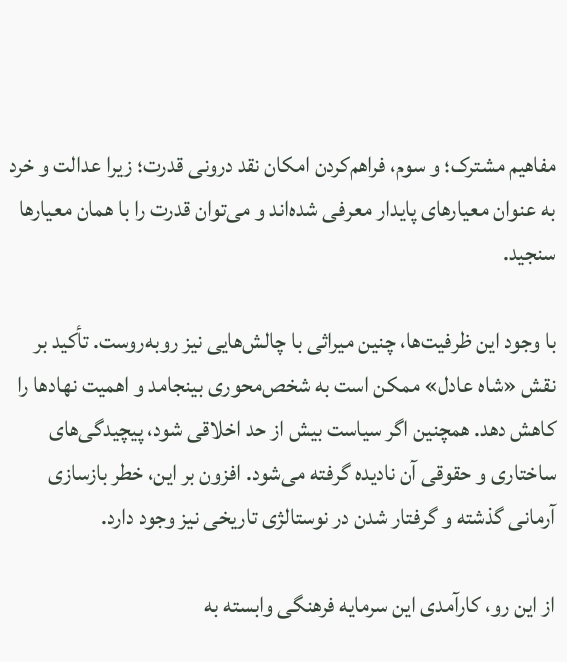مفاهیم مشترک؛ و سوم، فراهم‌کردن امکان نقد درونی قدرت؛ زیرا عدالت و خرد به عنوان معیارهای پایدار معرفی شده‌اند و می‌توان قدرت را با همان معیارها سنجید.

با وجود این ظرفیت‌ها، چنین میراثی با چالش‌هایی نیز روبه‌روست. تأکید بر نقش «شاه عادل» ممکن است به شخص‌محوری بینجامد و اهمیت نهادها را کاهش دهد. همچنین اگر سیاست بیش از حد اخلاقی شود، پیچیدگی‌های ساختاری و حقوقی آن نادیده گرفته می‌شود. افزون بر این، خطر بازسازی آرمانی گذشته و گرفتار شدن در نوستالژی تاریخی نیز وجود دارد.

از این رو، کارآمدی این سرمایه فرهنگی وابسته به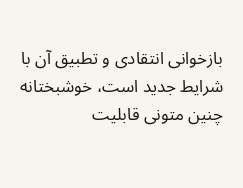بازخوانی انتقادی و تطبیق آن با شرایط جدید است، خوشبختانه چنین متونی قابلیت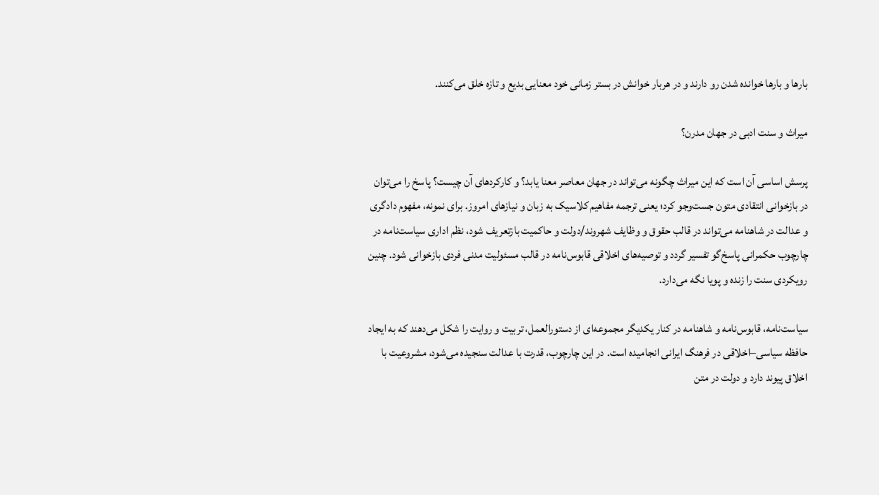بارها و بارها خوانده شدن رو دارند و در هربار خوانش در بستر زمانی خود معنایی بدیع و تازه خلق می‌کنند.

میراث و سنت ادبی در جهان مدرن؟

پرسش اساسی آن است که این میراث چگونه می‌تواند در جهان معاصر معنا یابد؟ و کارکردهای آن چیست؟ پاسخ را می‌توان در بازخوانی انتقادی متون جست‌وجو کرد؛ یعنی ترجمه مفاهیم کلاسیک به زبان و نیازهای امروز. برای نمونه، مفهوم دادگری و عدالت در شاهنامه می‌تواند در قالب حقوق و وظایف شهروند/دولت و حاکمیت بازتعریف شود، نظم اداری سیاست‌نامه در چارچوب حکمرانی پاسخ‌گو تفسیر گردد و توصیه‌های اخلاقی قابوس‌نامه در قالب مسئولیت مدنی فردی بازخوانی شود. چنین رویکردی سنت را زنده و پویا نگه می‌دارد.

سیاست‌نامه، قابوس‌نامه و شاهنامه در کنار یکدیگر مجموعه‌ای از دستورالعمل، تربیت و روایت را شکل می‌دهند که به ایجاد حافظه سیاسی–اخلاقی در فرهنگ ایرانی انجامیده است. در این چارچوب، قدرت با عدالت سنجیده می‌شود، مشروعیت با اخلاق پیوند دارد و دولت در متن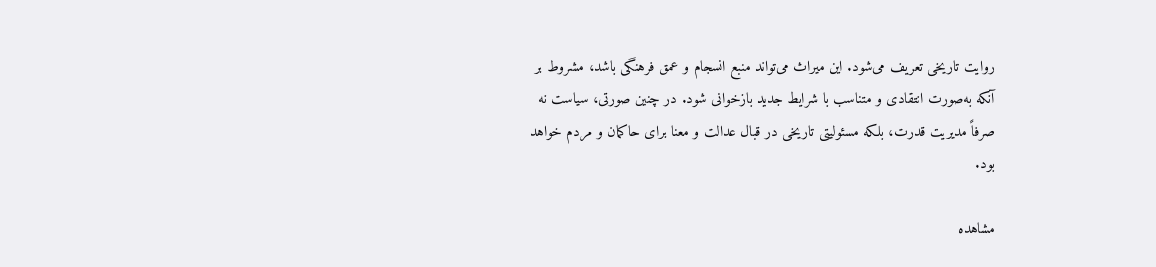روایت تاریخی تعریف می‌شود. این میراث می‌تواند منبع انسجام و عمق فرهنگی باشد، مشروط بر آنکه به‌صورت انتقادی و متناسب با شرایط جدید بازخوانی شود. در چنین صورتی، سیاست نه صرفاً مدیریت قدرت، بلکه مسئولیتی تاریخی در قبال عدالت و معنا برای حاکمان و مردم خواهد بود.

مشاهده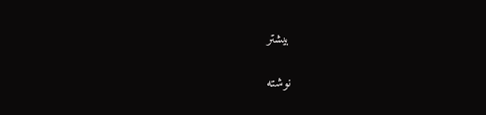بیشتر

نوشته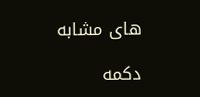های مشابه

دکمه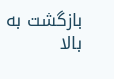بازگشت به بالا